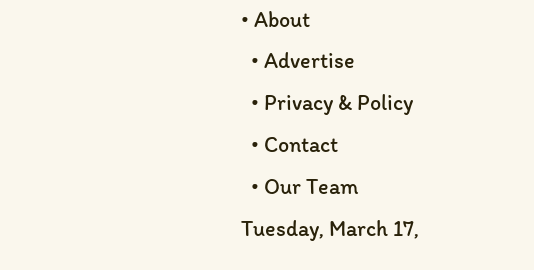• About
  • Advertise
  • Privacy & Policy
  • Contact
  • Our Team
Tuesday, March 17,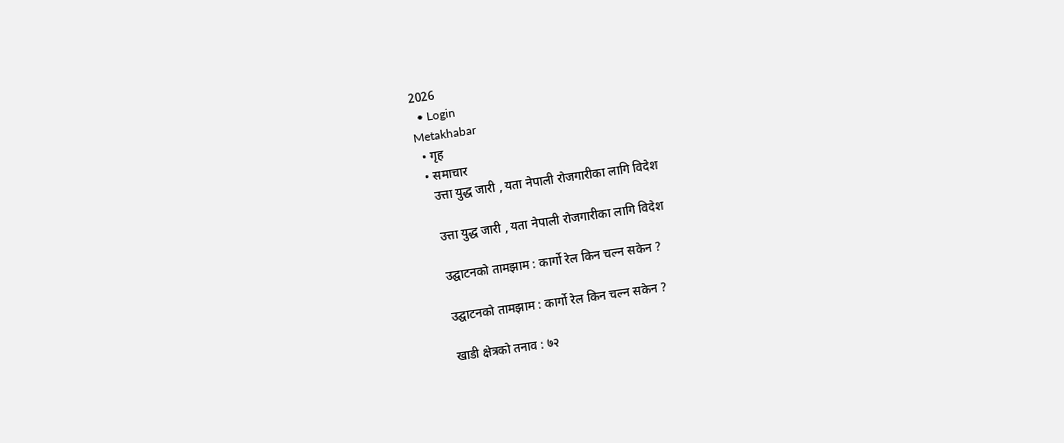2026
  • Login
Metakhabar
  • गृह
  • समाचार
    उत्ता युद्ध जारी , यता नेपाली रोजगारीका लागि विदेश

    उत्ता युद्ध जारी , यता नेपाली रोजगारीका लागि विदेश

    उद्घाटनको तामझाम : कार्गो रेल किन चल्न सकेन ?

    उद्घाटनको तामझाम : कार्गो रेल किन चल्न सकेन ?

    खाडी क्षेत्रको तनाव : ७२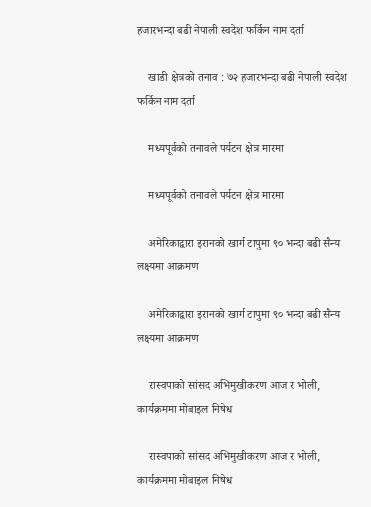हजारभन्दा बढी नेपाली स्वदेश फर्किन नाम दर्ता

    खाडी क्षेत्रको तनाव : ७२ हजारभन्दा बढी नेपाली स्वदेश फर्किन नाम दर्ता

    मध्यपूर्वको तनावले पर्यटन क्षेत्र मारमा

    मध्यपूर्वको तनावले पर्यटन क्षेत्र मारमा

    अमेरिकाद्वारा इरानको खार्ग टापुमा ९० भन्दा बढी सैन्य लक्ष्यमा आक्रमण

    अमेरिकाद्वारा इरानको खार्ग टापुमा ९० भन्दा बढी सैन्य लक्ष्यमा आक्रमण

    रास्वपाको सांसद अभिमुखीकरण आज र भोली, कार्यक्रममा मोबाइल निषेध

    रास्वपाको सांसद अभिमुखीकरण आज र भोली, कार्यक्रममा मोबाइल निषेध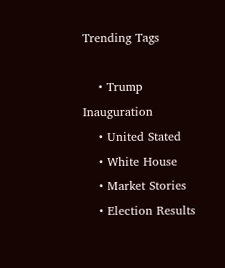Trending Tags

    • Trump Inauguration
    • United Stated
    • White House
    • Market Stories
    • Election Results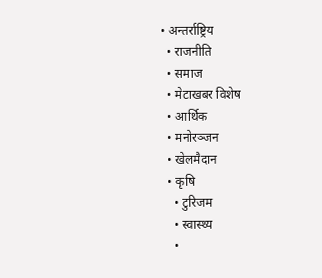• अन्तर्राष्ट्रिय
  • राजनीति
  • समाज
  • मेटाखबर विशेष
  • आर्थिक
  • मनोरञ्जन
  • खेलमैदान
  • कृषि
    • टुरिजम
    • स्वास्थ्य
    •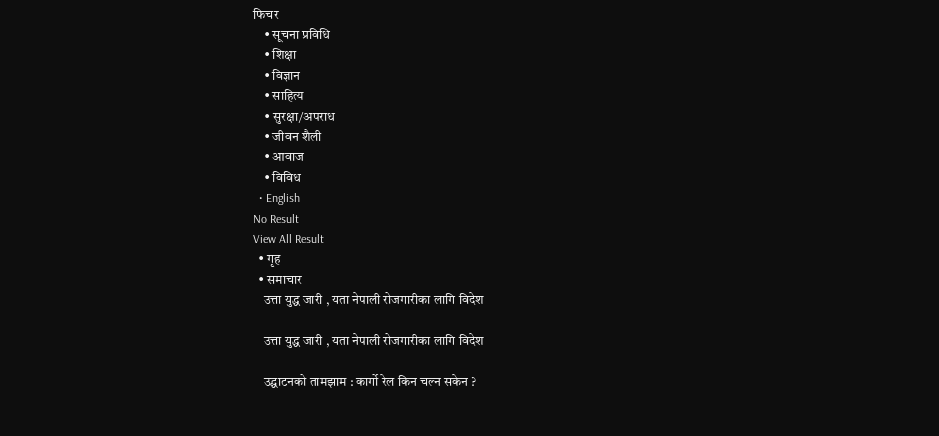फिचर
    • सूचना प्रविधि
    • शिक्षा
    • विज्ञान
    • साहित्य
    • सुरक्षा/अपराध
    • जीवन शैली
    • आवाज
    • विविध
  • English
No Result
View All Result
  • गृह
  • समाचार
    उत्ता युद्ध जारी , यता नेपाली रोजगारीका लागि विदेश

    उत्ता युद्ध जारी , यता नेपाली रोजगारीका लागि विदेश

    उद्घाटनको तामझाम : कार्गो रेल किन चल्न सकेन ?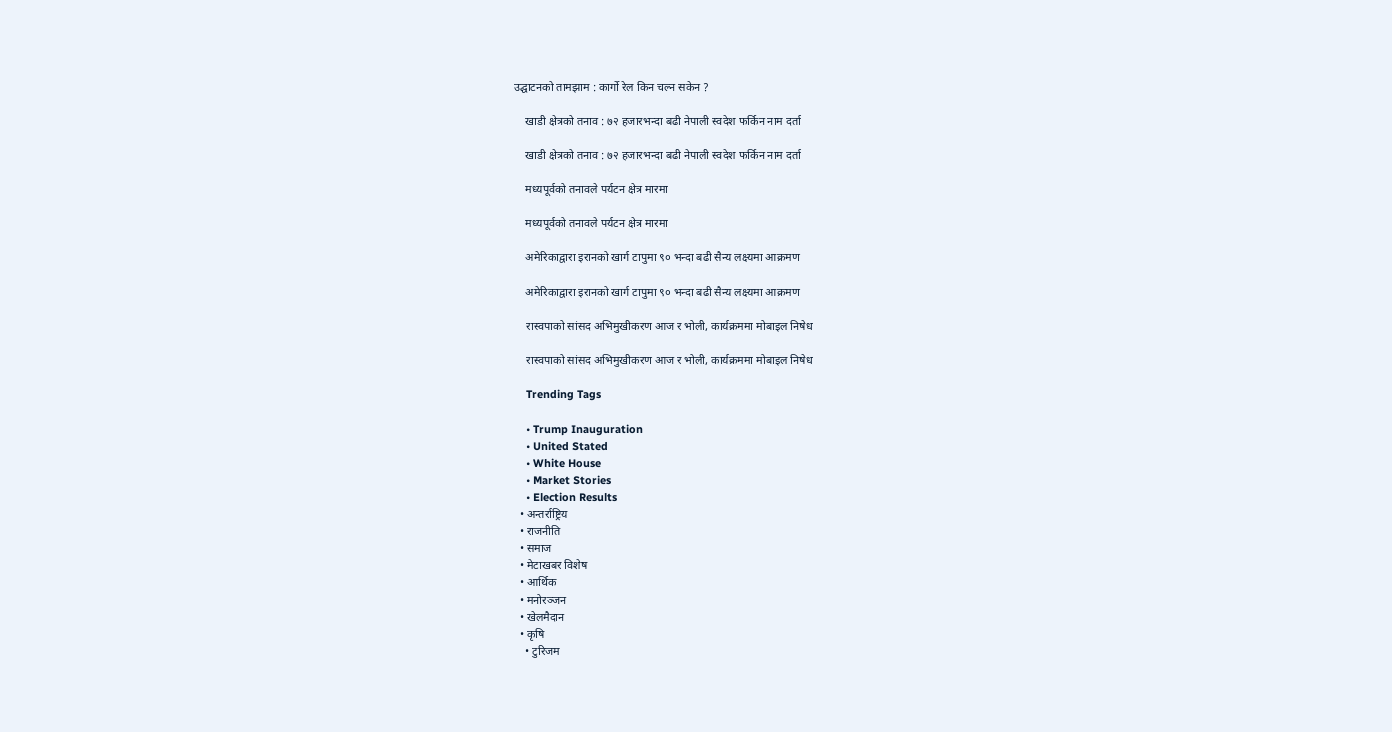उद्घाटनको तामझाम : कार्गो रेल किन चल्न सकेन ?

    खाडी क्षेत्रको तनाव : ७२ हजारभन्दा बढी नेपाली स्वदेश फर्किन नाम दर्ता

    खाडी क्षेत्रको तनाव : ७२ हजारभन्दा बढी नेपाली स्वदेश फर्किन नाम दर्ता

    मध्यपूर्वको तनावले पर्यटन क्षेत्र मारमा

    मध्यपूर्वको तनावले पर्यटन क्षेत्र मारमा

    अमेरिकाद्वारा इरानको खार्ग टापुमा ९० भन्दा बढी सैन्य लक्ष्यमा आक्रमण

    अमेरिकाद्वारा इरानको खार्ग टापुमा ९० भन्दा बढी सैन्य लक्ष्यमा आक्रमण

    रास्वपाको सांसद अभिमुखीकरण आज र भोली, कार्यक्रममा मोबाइल निषेध

    रास्वपाको सांसद अभिमुखीकरण आज र भोली, कार्यक्रममा मोबाइल निषेध

    Trending Tags

    • Trump Inauguration
    • United Stated
    • White House
    • Market Stories
    • Election Results
  • अन्तर्राष्ट्रिय
  • राजनीति
  • समाज
  • मेटाखबर विशेष
  • आर्थिक
  • मनोरञ्जन
  • खेलमैदान
  • कृषि
    • टुरिजम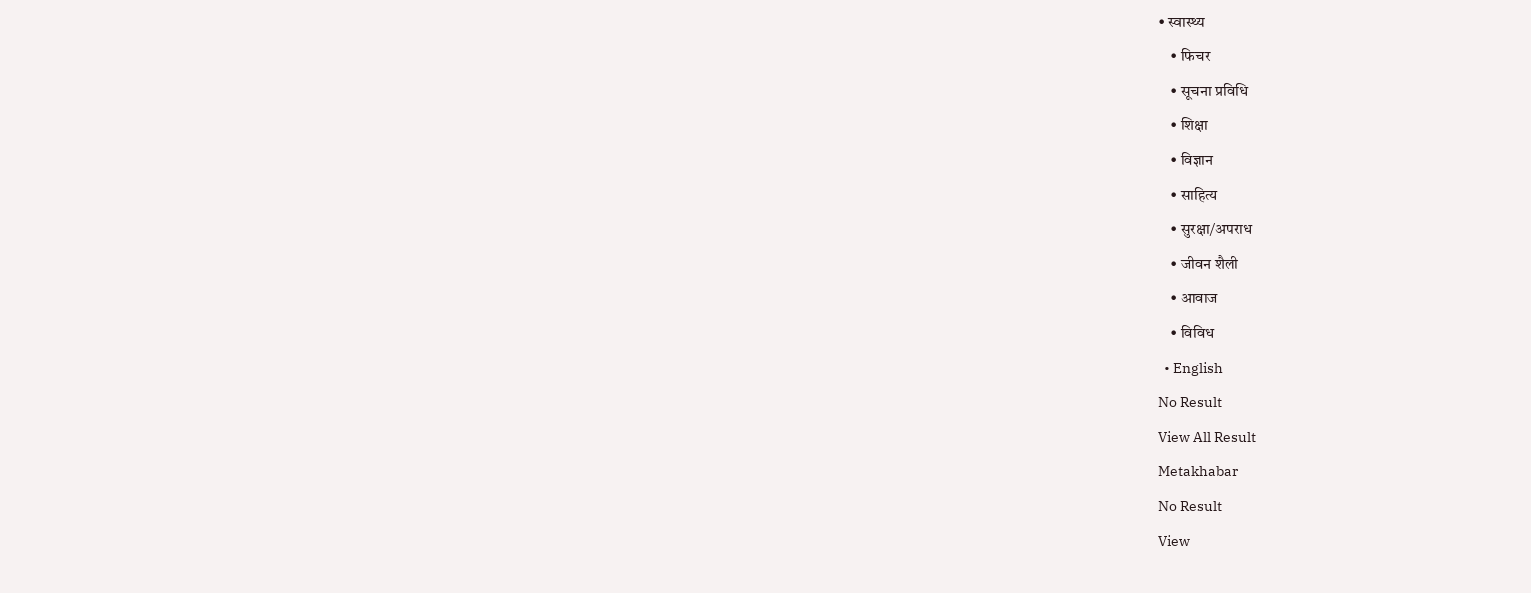• स्वास्थ्य
    • फिचर
    • सूचना प्रविधि
    • शिक्षा
    • विज्ञान
    • साहित्य
    • सुरक्षा/अपराध
    • जीवन शैली
    • आवाज
    • विविध
  • English
No Result
View All Result
Metakhabar
No Result
View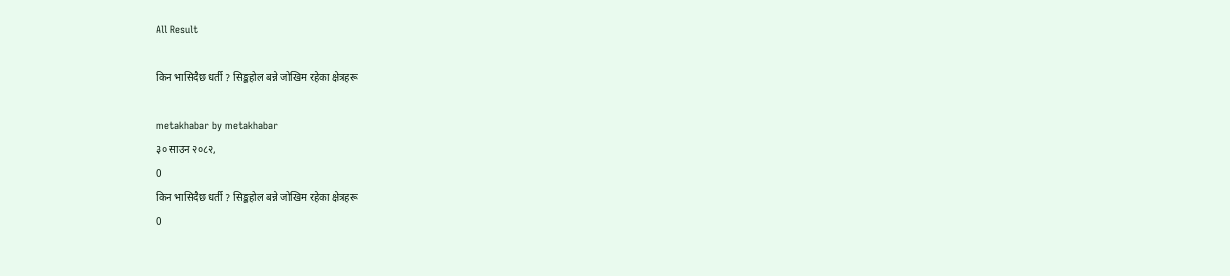All Result

किन भासिदैछ धर्ती ? सिङ्कहोल बन्ने जोखिम रहेका क्षेत्रहरू

metakhabar by metakhabar
३० साउन २०८२,
0
किन भासिदैछ धर्ती ? सिङ्कहोल बन्ने जोखिम रहेका क्षेत्रहरू
0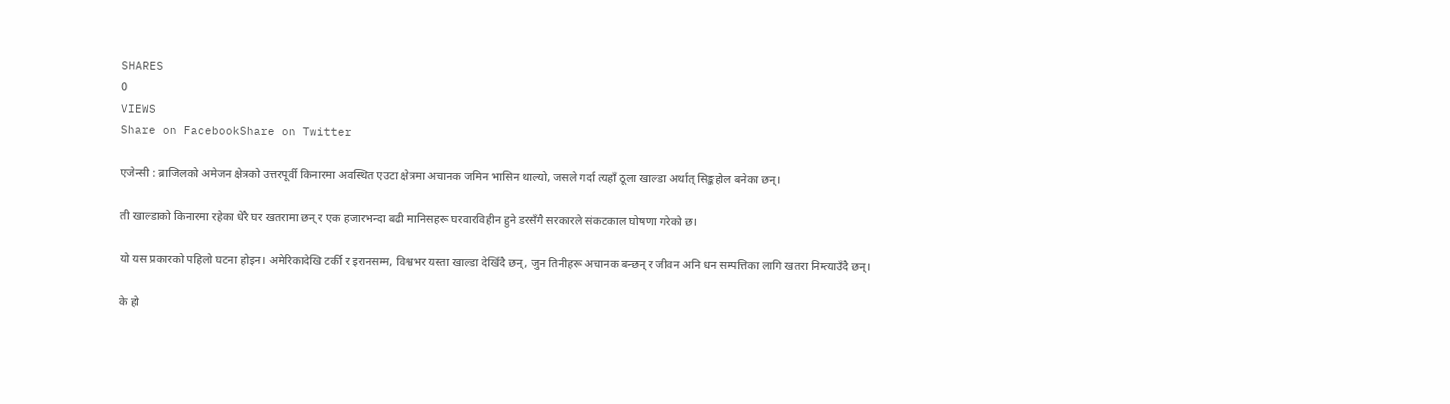SHARES
0
VIEWS
Share on FacebookShare on Twitter

एजेन्सी : ब्राजिलको अमेजन क्षेत्रको उत्तरपूर्वी किनारमा अवस्थित एउटा क्षेत्रमा अचानक जमिन भासिन थाल्यो, जसले गर्दा त्यहाँ ठूला खाल्डा अर्थात् सिङ्कहोल बनेका छन्।

ती खाल्डाको किनारमा रहेका धेरै घर खतरामा छन् र एक हजारभन्दा बढी मानिसहरू घरवारविहीन हुने डरसँगै सरकारले संकटकाल घोषणा गरेको छ।

यो यस प्रकारको पहिलो घटना होइन। अमेरिकादेखि टर्की र इरानसम्म, विश्वभर यस्ता खाल्डा देखिँदै छन्, जुन तिनीहरू अचानक बन्छन् र जीवन अनि धन सम्पत्तिका लागि खतरा निम्त्याउँदै छन्।

के हो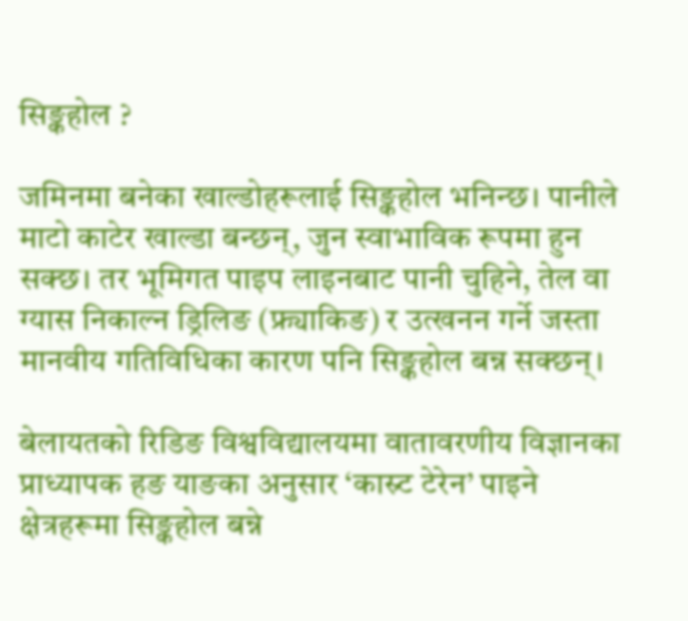सिङ्कहोल ?

जमिनमा बनेका खाल्डोहरूलाई सिङ्कहोल भनिन्छ। पानीले माटो काटेर खाल्डा बन्छन्, जुन स्वाभाविक रूपमा हुन सक्छ। तर भूमिगत पाइप लाइनबाट पानी चुहिने, तेल वा ग्यास निकाल्न ड्रिलिङ (फ्र्याकिङ) र उत्खनन गर्ने जस्ता मानवीय गतिविधिका कारण पनि सिङ्कहोल बन्न सक्छन्।

बेलायतको रिडिङ विश्वविद्यालयमा वातावरणीय विज्ञानका प्राध्यापक हङ याङका अनुसार ‘कास्र्ट टेरेन’ पाइने क्षेत्रहरूमा सिङ्कहोल बन्ने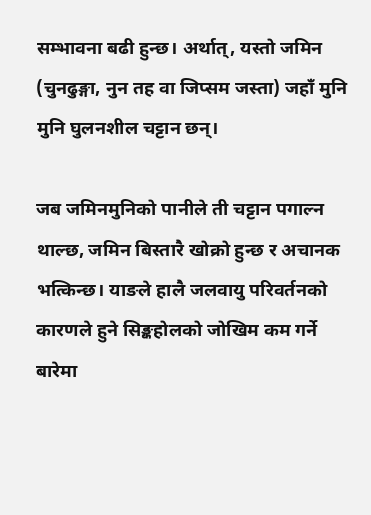सम्भावना बढी हुन्छ। अर्थात्, यस्तो जमिन (चुनढुङ्गा, नुन तह वा जिप्सम जस्ता) जहाँ मुनि मुनि घुलनशील चट्टान छन्।

जब जमिनमुनिको पानीले ती चट्टान पगाल्न थाल्छ, जमिन बिस्तारै खोक्रो हुन्छ र अचानक भत्किन्छ। याङले हालै जलवायु परिवर्तनको कारणले हुने सिङ्कहोलको जोखिम कम गर्ने बारेमा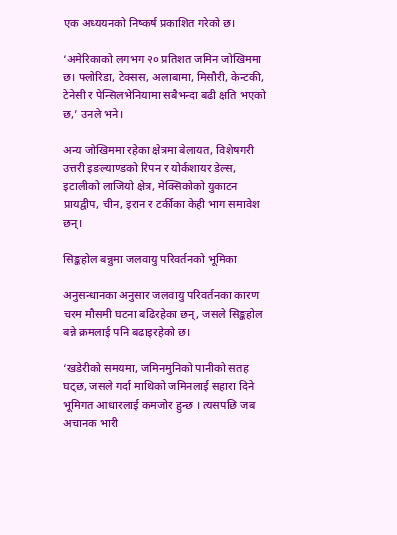एक अध्ययनको निष्कर्ष प्रकाशित गरेको छ।

‘अमेरिकाको लगभग २० प्रतिशत जमिन जोखिममा छ। फ्लोरिडा, टेक्सस, अलाबामा, मिसौरी, केन्टकी, टेनेसी र पेन्सिलभेनियामा सबैभन्दा बढी क्षति भएको छ,’ उनले भने।

अन्य जोखिममा रहेका क्षेत्रमा बेलायत, विशेषगरी उत्तरी इङल्याण्डको रिपन र योर्कशायर डेल्स, इटालीको लाजियो क्षेत्र, मेक्सिकोको युकाटन प्रायद्वीप, चीन, इरान र टर्कीका केही भाग समावेश छन्।

सिङ्कहोल बन्नुमा जलवायु परिवर्तनको भूमिका

अनुसन्धानका अनुसार जलवायु परिवर्तनका कारण चरम मौसमी घटना बढिरहेका छन्, जसले सिङ्कहोल बन्ने क्रमलाई पनि बढाइरहेको छ।

‘खडेरीको समयमा, जमिनमुनिको पानीको सतह घट्छ, जसले गर्दा माथिको जमिनलाई सहारा दिने भूमिगत आधारलाई कमजोर हुन्छ । त्यसपछि जब अचानक भारी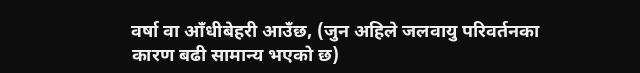वर्षा वा आँधीबेहरी आउँछ, (जुन अहिले जलवायु परिवर्तनका कारण बढी सामान्य भएको छ)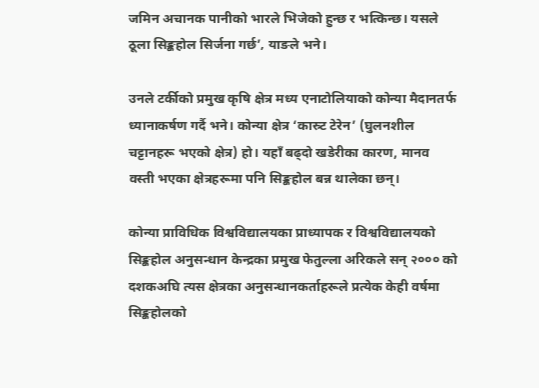जमिन अचानक पानीको भारले भिजेको हुन्छ र भत्किन्छ। यसले ठूला सिङ्कहोल सिर्जना गर्छ’‚ याङले भने।

उनले टर्कीको प्रमुख कृषि क्षेत्र मध्य एनाटोलियाको कोन्या मैदानतर्फ ध्यानाकर्षण गर्दै भने। कोन्या क्षेत्र ‘कास्र्ट टेरेन’ (घुलनशील चट्टानहरू भएको क्षेत्र) हो। यहाँ बढ्दो खडेरीका कारण, मानव वस्ती भएका क्षेत्रहरूमा पनि सिङ्कहोल बन्न थालेका छन्।

कोन्या प्राविधिक विश्वविद्यालयका प्राध्यापक र विश्वविद्यालयको सिङ्कहोल अनुसन्धान केन्द्रका प्रमुख फेतुल्ला अरिकले सन् २००० को दशकअघि त्यस क्षेत्रका अनुसन्धानकर्ताहरूले प्रत्येक केही वर्षमा सिङ्कहोलको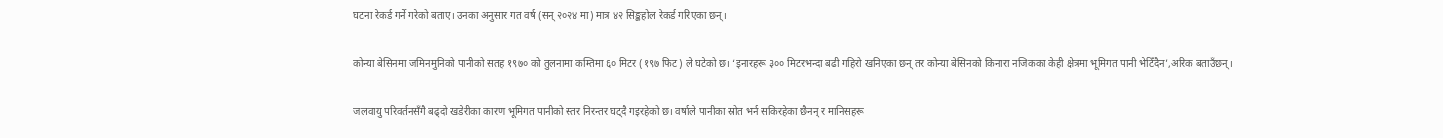घटना रेकर्ड गर्ने गरेको बताए। उनका अनुसार गत वर्ष (सन् २०२४ मा) मात्र ४२ सिङ्कहोल रेकर्ड गरिएका छन्।

कोन्या बेसिनमा जमिनमुनिको पानीको सतह १९७० को तुलनामा कम्तिमा ६० मिटर (१९७ फिट) ले घटेको छ। ‘इनारहरू ३०० मिटरभन्दा बढी गहिरो खनिएका छन् तर कोन्या बेसिनको किनारा नजिकका केही क्षेत्रमा भूमिगत पानी भेटिँदैन’,अरिक बताउँछन्।

जलवायु परिवर्तनसँगै बढ्दो खडेरीका कारण भूमिगत पानीको स्तर निरन्तर घट्दै गइरहेको छ। वर्षाले पानीका स्रोत भर्न सकिरहेका छैनन् र मानिसहरू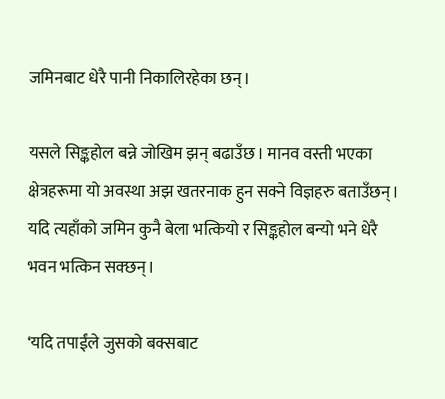जमिनबाट धेरै पानी निकालिरहेका छन्।

यसले सिङ्कहोल बन्ने जोखिम झन् बढाउँछ। मानव वस्ती भएका क्षेत्रहरूमा यो अवस्था अझ खतरनाक हुन सक्ने विज्ञहरु बताउँछन्। यदि त्यहाँको जमिन कुनै बेला भत्कियो र सिङ्कहोल बन्यो भने धेरै भवन भत्किन सक्छन्।

‘यदि तपाईंले जुसको बक्सबाट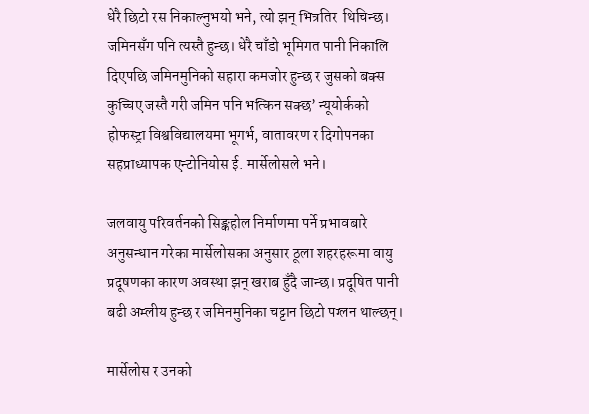धेरै छिटो रस निकाल्नुभयो भने, त्यो झन् भित्रतिर  थिचिन्छ। जमिनसँग पनि त्यस्तै हुन्छ। धेरै चाँडो भूमिगत पानी निकालि दिएपछि जमिनमुनिको सहारा कमजोर हुन्छ र जुसको बक्स कुच्चिए जस्तै गरी जमिन पनि भत्किन सक्छ’ न्यूयोर्कको होफस्ट्रा विश्वविद्यालयमा भूगर्भ, वातावरण र दिगोपनका सहप्राध्यापक एन्टोनियोस ई. मार्सेलोसले भने।

जलवायु परिवर्तनको सिङ्कहोल निर्माणमा पर्ने प्रभावबारे अनुसन्धान गरेका मार्सेलोसका अनुसार ठूला शहरहरूमा वायु प्रदूषणका कारण अवस्था झन् खराब हुँदै जान्छ। प्रदूषित पानी बढी अम्लीय हुन्छ र जमिनमुनिका चट्टान छिटो पग्लन थाल्छन्।

मार्सेलोस र उनको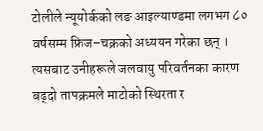टोलीले न्यूयोर्कको लङ आइल्याण्डमा लगभग ८० वर्षसम्म फ्रिज–चक्रको अध्ययन गरेका छन् । त्यसबाट उनीहरूले जलवायु परिवर्तनका कारण बढ्दो तापक्रमले माटोको स्थिरता र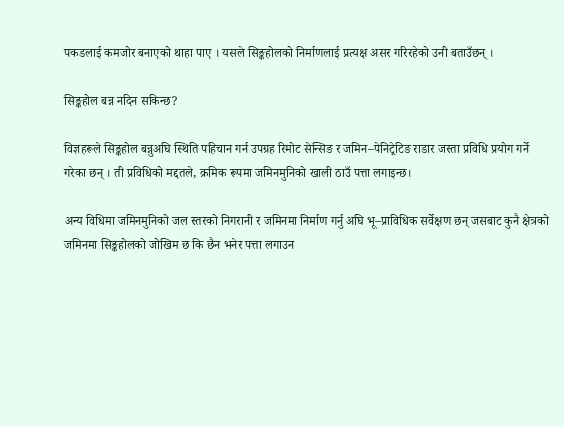पकडलाई कमजोर बनाएको थाहा पाए । यसले सिङ्कहोलको निर्माणलाई प्रत्यक्ष असर गरिरहेको उनी बताउँछन् ।

सिङ्कहोल बन्न नदिन सकिन्छ?

विज्ञहरूले सिङ्कहोल बन्नुअघि स्थिति पहिचान गर्न उपग्रह रिमोट सेन्सिङ र जमिन–पेनिट्रेटिङ राडार जस्ता प्रविधि प्रयोग गर्ने गरेका छन् । ती प्रविधिको मद्दतले, क्रमिक रूपमा जमिनमुनिको खाली ठाउँ पत्ता लगाइन्छ।

अन्य विधिमा जमिनमुनिको जल स्तरको निगरानी र जमिनमा निर्माण गर्नु अघि भू–प्राविधिक सर्वेक्षण छन् जसबाट कुनै क्षेत्रको जमिनमा सिङ्कहोलको जोखिम छ कि छैन भनेर पत्ता लगाउन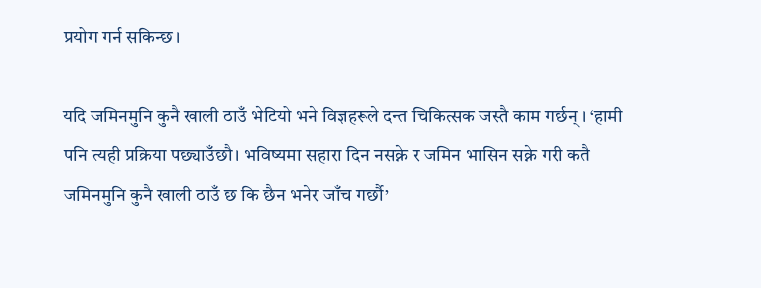प्रयोग गर्न सकिन्छ।

यदि जमिनमुनि कुनै खाली ठाउँ भेटियो भने विज्ञहरूले दन्त चिकित्सक जस्तै काम गर्छन् । ‘हामी पनि त्यही प्रक्रिया पछ्याउँछौ। भविष्यमा सहारा दिन नसक्ने र जमिन भासिन सक्ने गरी कतै जमिनमुनि कुनै खाली ठाउँ छ कि छैन भनेर जाँच गर्छौ’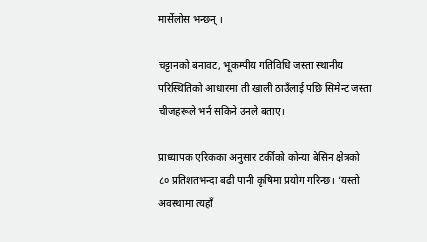मार्सेलोस भन्छन् ।

चट्टानको बनावट, भूकम्पीय गतिविधि जस्ता स्थानीय परिस्थितिको आधारमा ती खाली ठाउँलाई पछि सिमेन्ट जस्ता चीजहरूले भर्न सकिने उनले बताए।

प्राध्यापक एरिकका अनुसार टर्कीको कोन्या बेसिन क्षेत्रको ८० प्रतिशतभन्दा बढी पानी कृषिमा प्रयोग गरिन्छ। ‘यस्तो अवस्थामा त्यहाँ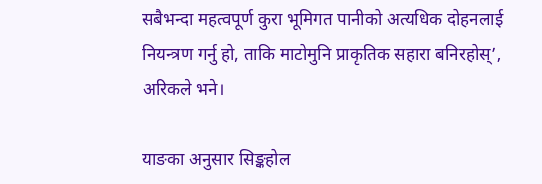सबैभन्दा महत्वपूर्ण कुरा भूमिगत पानीको अत्यधिक दोहनलाई नियन्त्रण गर्नु हो, ताकि माटोमुनि प्राकृतिक सहारा बनिरहोस्’‚ अरिकले भने।

याङका अनुसार सिङ्कहोल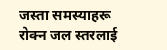जस्ता समस्याहरू रोक्न जल स्तरलाई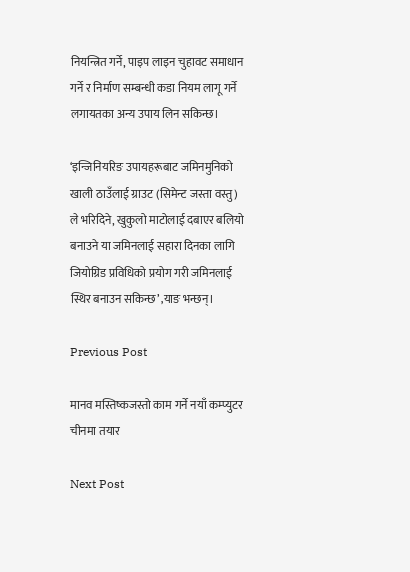नियन्त्रित गर्ने, पाइप लाइन चुहावट समाधान गर्ने र निर्माण सम्बन्धी कडा नियम लागू गर्ने लगायतका अन्य उपाय लिन सकिन्छ।

‘इन्जिनियरिङ उपायहरूबाट जमिनमुनिको खाली ठाउँलाई ग्राउट (सिमेन्ट जस्ता वस्तु) ले भरिदिने, खुकुलो माटोलाई दबाएर बलियो बनाउने या जमिनलाई सहारा दिनका लागि जियोग्रिड प्रविधिको प्रयोग गरी जमिनलाई स्थिर बनाउन सकिन्छ’ ‚याङ भन्छन्।

Previous Post

मानव मस्तिष्कजस्तो काम गर्ने नयाँ कम्प्युटर चीनमा तयार

Next Post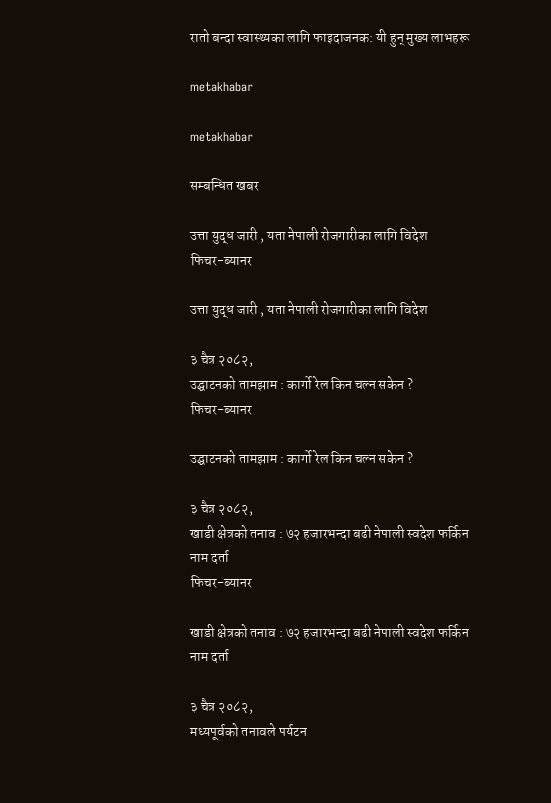रातो बन्दा स्वास्थ्यका लागि फाइदाजनक: यी हुन् मुख्य लाभहरू

metakhabar

metakhabar

सम्बन्धित खबर

उत्ता युद्ध जारी , यता नेपाली रोजगारीका लागि विदेश
फिचर-ब्यानर

उत्ता युद्ध जारी , यता नेपाली रोजगारीका लागि विदेश

३ चैत्र २०८२,
उद्घाटनको तामझाम : कार्गो रेल किन चल्न सकेन ?
फिचर-ब्यानर

उद्घाटनको तामझाम : कार्गो रेल किन चल्न सकेन ?

३ चैत्र २०८२,
खाडी क्षेत्रको तनाव : ७२ हजारभन्दा बढी नेपाली स्वदेश फर्किन नाम दर्ता
फिचर-ब्यानर

खाडी क्षेत्रको तनाव : ७२ हजारभन्दा बढी नेपाली स्वदेश फर्किन नाम दर्ता

३ चैत्र २०८२,
मध्यपूर्वको तनावले पर्यटन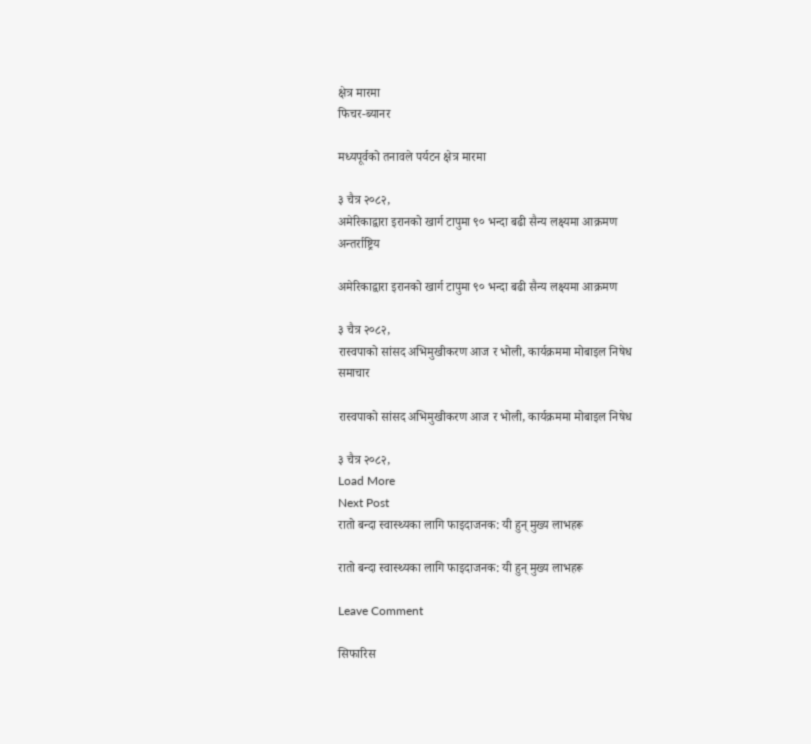क्षेत्र मारमा
फिचर-ब्यानर

मध्यपूर्वको तनावले पर्यटन क्षेत्र मारमा

३ चैत्र २०८२,
अमेरिकाद्वारा इरानको खार्ग टापुमा ९० भन्दा बढी सैन्य लक्ष्यमा आक्रमण
अन्तर्राष्ट्रिय

अमेरिकाद्वारा इरानको खार्ग टापुमा ९० भन्दा बढी सैन्य लक्ष्यमा आक्रमण

३ चैत्र २०८२,
रास्वपाको सांसद अभिमुखीकरण आज र भोली, कार्यक्रममा मोबाइल निषेध
समाचार

रास्वपाको सांसद अभिमुखीकरण आज र भोली, कार्यक्रममा मोबाइल निषेध

३ चैत्र २०८२,
Load More
Next Post
रातो बन्दा स्वास्थ्यका लागि फाइदाजनक: यी हुन् मुख्य लाभहरू

रातो बन्दा स्वास्थ्यका लागि फाइदाजनक: यी हुन् मुख्य लाभहरू

Leave Comment

सिफारिस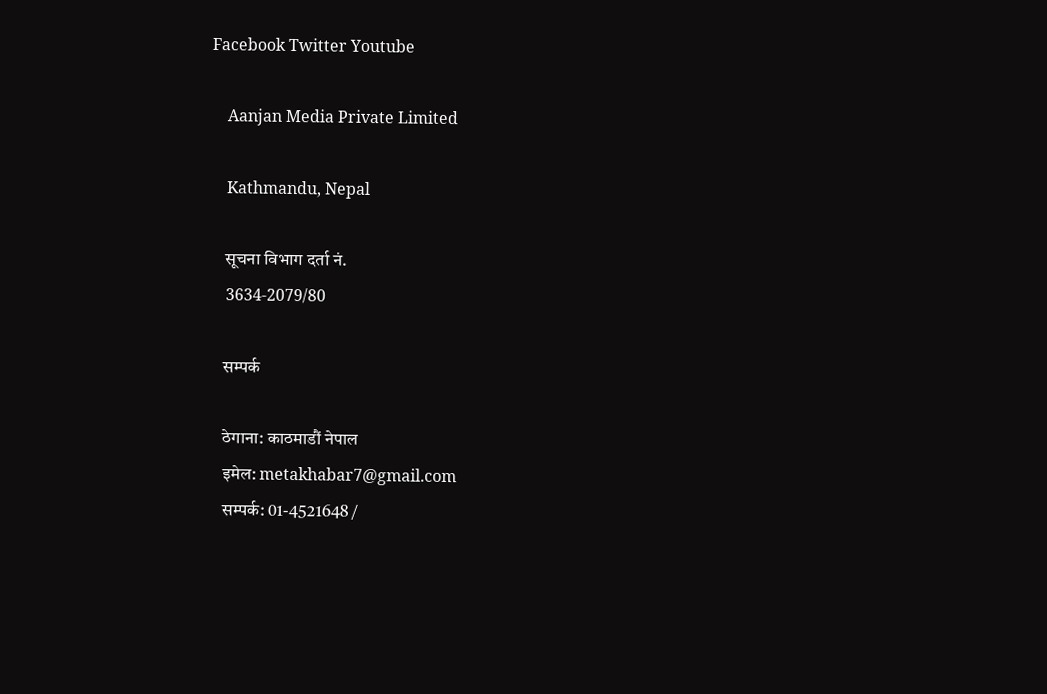Facebook Twitter Youtube

    Aanjan Media Private Limited

    Kathmandu, Nepal

    सूचना विभाग दर्ता नं.
    3634-2079/80

    सम्पर्क

    ठेगाना: काठमाडौं नेपाल
    इमेल: metakhabar7@gmail.com
    सम्पर्क: 01-4521648 /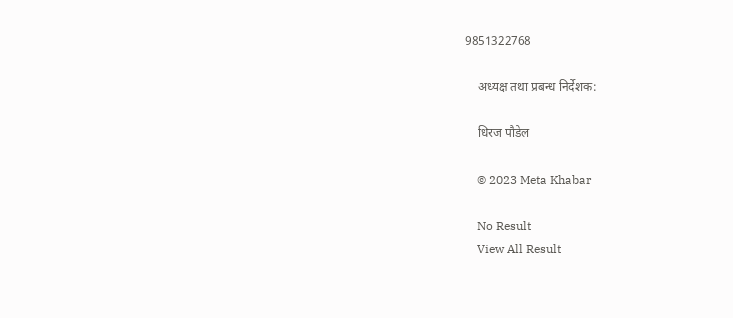9851322768

    अध्यक्ष तथा प्रबन्ध निर्देशक:

    धिरज पौडेल

    © 2023 Meta Khabar

    No Result
    View All Result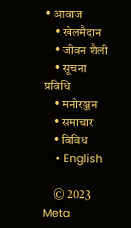• आवाज
    • खेलमैदान
    • जीवन शैली
    • सूचना प्रविधि
    • मनोरञ्जन
    • समाचार
    • विविध
    • English

    © 2023 Meta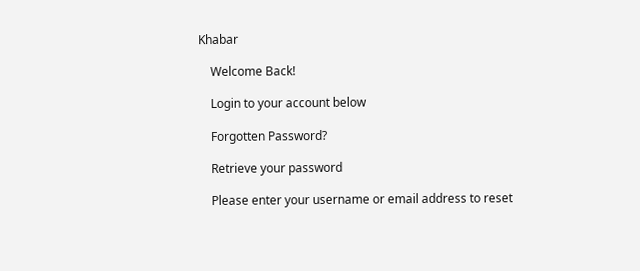Khabar

    Welcome Back!

    Login to your account below

    Forgotten Password?

    Retrieve your password

    Please enter your username or email address to reset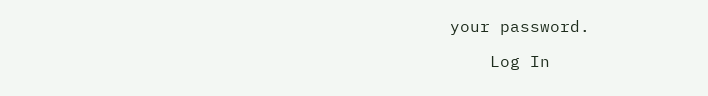your password.

    Log In